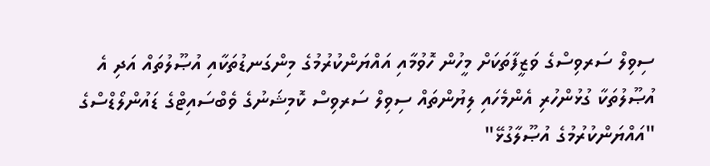ސިވިލް ސަރވިސްގެ ވަޒީފާތަކަށް މީހުން ހޮވުމާއި އައްޔަންކުރުމުގެ މިންގަނޑުތަކާއި އުޞޫލުތައް އަދި އެ އުޞޫލުތަކާ ގުޅުންހުރި އެންމެހައި ލިޔުންތައް ސިވިލް ސަރވިސް ކޮމިޝަނުގެ ވެބްސައިޓްގެ ޑައުންލޯޑްސްގެ "އައްޔަންކުރުމުގެ އުޞޫލާގުޅޭ"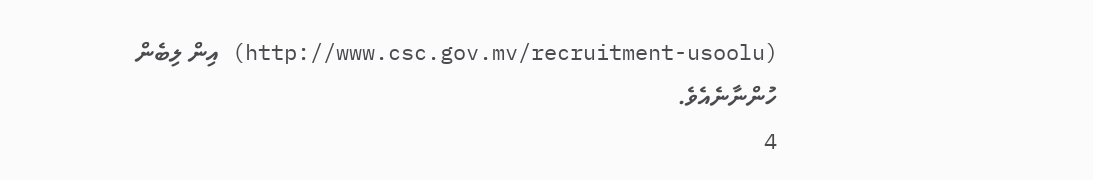(http://www.csc.gov.mv/recruitment-usoolu) އިން ލިބެން ހުންނާނެއެވެ.
4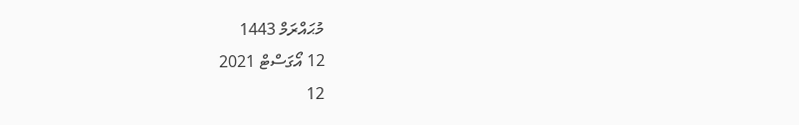މުޙައްރަމް 1443
12 އޯގަސްޓް 2021
12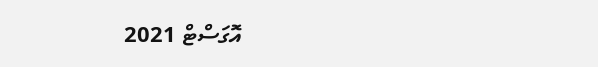އޮގަސްޓް 2021